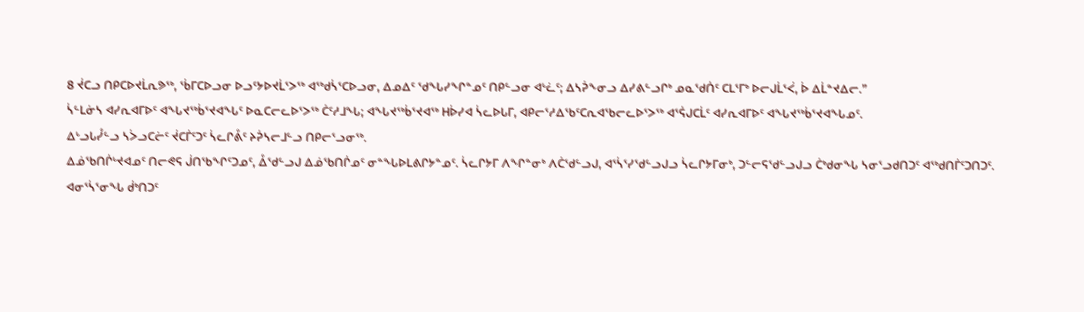8 ᔫᑕᓗ ᑎᑭᑕᐅᔪᒫᕆᕗᖅ, ᖄᒥᑕᐅᓗᓂ ᐅᓗᑦᔭᐅᔪᒫᕐᐳᖅ ᐊᖅᑯᓵᕐᑕᐅᓗᓂ, ᐃᓄᐃᑦ ᖁᖓᓯᖏᓐᓄᑦ ᑎᑭᓪᓗᓂ ᐊᒡᓛᑦ; ᐃᓴᕉᖕᓂᓗ ᐃᓯᕕᓪᓗᒋᒃ ᓄᓇᖁᑏᑦ ᑕᒪᕐᒥᒃ ᐅᓕᒍᒫᕐᐹ, ᐆ ᐃᒫᓐᔪᐃᓕ.”
ᓵᓪᒪᓃᓴ ᐊᓯᕆᐊᒥᐅᑦ ᐊᖓᔪᖅᑳᕐᔪᐊᖓᑦ ᐅᓇᑕᓕᓚᐅᕐᐳᖅ ᑖᑦᓱᒧᖓ; ᐊᖓᔪᖅᑳᕐᔪᐊᖅ ᕼᐆᓯᐊ ᓵᓚᐅᒐᒥ, ᐊᑭᓕᕐᓱᐃᖃᑦᑕᕆᐊᖃᓕᓚᐅᕐᐳᖅ ᐊᕐᕌᒍᑕᒫᑦ ᐊᓯᕆᐊᒥᐅᑦ ᐊᖓᔪᖅᑳᕐᔪᐊᖓᓄᑦ.
ᐃᒡᓗᒐᓮᓪᓗ ᓴᐴᓗᑕᓖᑦ ᔫᑕᒦᑦᑐᑦ ᓵᓚᒋᕔᑦ ᔨᕉᓴᓕᒧᓪᓗ ᑎᑭᓕᕐᓗᓂᖅ.
ᐃᓅᖃᑎᒌᒡᔪᐊᓄᑦ ᑎᓕᕙᕋ ᒎᑎᖃᖏᑦᑐᓄᑦ, ᐂᖁᓪᓗᒍ ᐃᓅᖃᑎᒌᓄᑦ ᓂᓐᖓᐅᒪᕕᒋᔭᓐᓄᑦ. ᓵᓚᒋᔭᒥ ᐱᖏᓐᓂᒃ ᐱᑖᖁᓪᓗᒍ, ᐊᕐᓵᕐᓯᖁᓪᓗᒍᓗ ᓵᓚᒋᔭᒥᓂᒃ, ᑐᓪᓕᕋᖁᓪᓗᒍᓗ ᑖᒃᑯᓂᖓ ᓴᓂᕐᓗᑯᑎᑐᑦ ᐊᖅᑯᑎᒦᑦᑐᑎᑐᑦ.
ᐊᓂᕐᓵᕐᓂᖓ ᑰᒃᑎᑐᑦ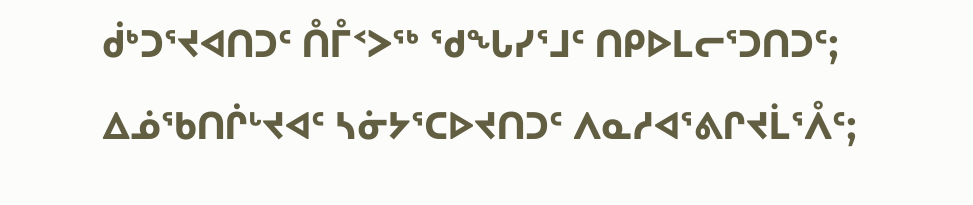ᑰᒃᑐᕐᔪᐊᑎᑐᑦ ᑍᒤᑉᐳᖅ ᖁᖓᓯᕐᒧᑦ ᑎᑭᐅᒪᓕᕐᑐᑎᑐᑦ; ᐃᓅᖃᑎᒌᒡᔪᐊᑦ ᓴᓃᔭᕐᑕᐅᔪᑎᑐᑦ ᐱᓇᓱᐊᕐᕕᒋᔪᒫᕐᐰᑦ;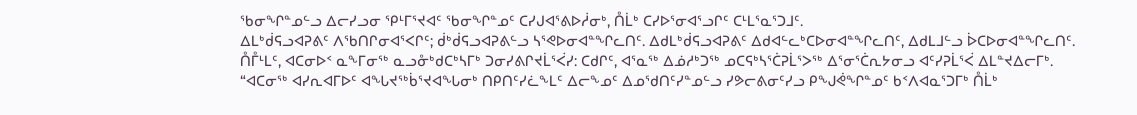ᖃᓂᖏᓐᓄᓪᓗ ᐃᓕᓯᓗᓂ ᕿᒻᒥᕐᔪᐊᑦ ᖃᓂᖏᓐᓄᑦ ᑕᓯᒍᐊᕐᕕᐅᓲᓂᒃ, ᑍᒫᒃ ᑕᓯᐅᕐᓂᐊᕐᓗᒋᑦ ᑕᒻᒪᕐᓇᕐᑐᒧᑦ.
ᐃᒪᒃᑰᕋᓗᐊᕈᕕᑦ ᐱᖃᑎᒋᓂᐊᕐᐸᒋᑦ; ᑰᒃᑰᕋᓗᐊᕈᕕᓪᓗ ᓴᕐᕙᐅᓂᐊᓐᖏᓚᑎᑦ. ᐃᑯᒪᒃᑰᕋᓗᐊᕈᕕᑦ ᐃᑯᐊᓪᓚᒃᑕᐅᓂᐊᓐᖏᓚᑎᑦ, ᐃᑯᒪᒧᓪᓗ ᐆᑕᐅᓂᐊᓐᖏᓚᑎᑦ.
ᑍᒤᒻᒪᑦ, ᐊᑕᓂᐅᑉ ᓇᖕᒥᓂᖅ ᓇᓗᓁᒃᑯᑕᒃᓴᒥᒃ ᑐᓂᓯᕕᒋᔪᒫᕐᐹᓯ: ᑕᑯᒋᑦ, ᐊᕐᓇᖅ ᐃᓅᓱᒃᑐᖅ ᓄᑕᕋᒃᓴᕐᑖᕈᒫᕐᐳᖅ ᐃᕐᓂᕐᑖᕆᔭᓂᓗ ᐊᑦᓯᕈᒫᕐᐹ ᐃᒪᓐᔪᐃᓕᒥᒃ.
“ᐊᑕᓂᖅ ᐊᓯᕆᐊᒥᐅᑦ ᐊᖓᔪᖅᑳᕐᔪᐊᖓᓂᒃ ᑎᑭᑎᑦᓯᓛᖕᒪᑦ ᐃᓕᖕᓄᑦ ᐃᓄᖁᑎᑦᓯᓐᓄᓪᓗ ᓯᕗᓕᕕᓂᑦᓯᓗ ᑭᖑᕚᖏᓐᓄᑦ ᑲᑉᐱᐊᓇᕐᑐᒥᒃ ᑍᒫᒃ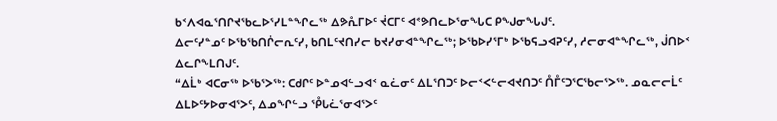ᑲᑉᐱᐊᓇᕐᑎᒋᔪᖃᓚᐅᕐᓯᒪᓐᖏᓚᖅ ᐃᕗᕅᒥᐅᑦ ᔫᑕᒥᑦ ᐊᕝᕗᑎᓚᐅᕐᓂᖓᑕ ᑭᖑᓂᖓᒍᑦ.
ᐃᓕᑦᓯᓐᓄᑦ ᐅᖃᖃᑎᒌᓕᕆᑦᓯ, ᑲᑎᒪᑦᔪᑎᓯᓕ ᑲᔪᓯᓂᐊᓐᖏᓚᖅ; ᐅᖃᐅᓯᕐᒥᒃ ᐅᖃᕋᓗᐊᕈᑦᓯ, ᓱᓕᓂᐊᓐᖏᓚᖅ, ᒎᑎᐅᑉ ᐃᓚᒋᖕᒪᑎᒍᑦ.
“ᐃᒫᒃ ᐊᑕᓂᖅ ᐅᖃᕐᐳᖅ: ᑕᑯᒋᑦ ᐅᓐᓄᐊᓪᓗᐊᑉ ᓇᓛᓂᑦ ᐃᒪᕐᑎᑐᑦ ᐅᓕᑉᐸᓪᓕᐊᔪᑎᑐᑦ ᑍᒤᑦᑐᕐᑕᖃᓕᕐᐳᖅ. ᓄᓇᓕᓕᒫᑦ ᐃᒪᐅᑦᔭᐅᓂᐊᕐᐳᑦ, ᐃᓄᖏᓪᓗ ᕾᒐᓛᕐᓂᐊᕐᐳᑦ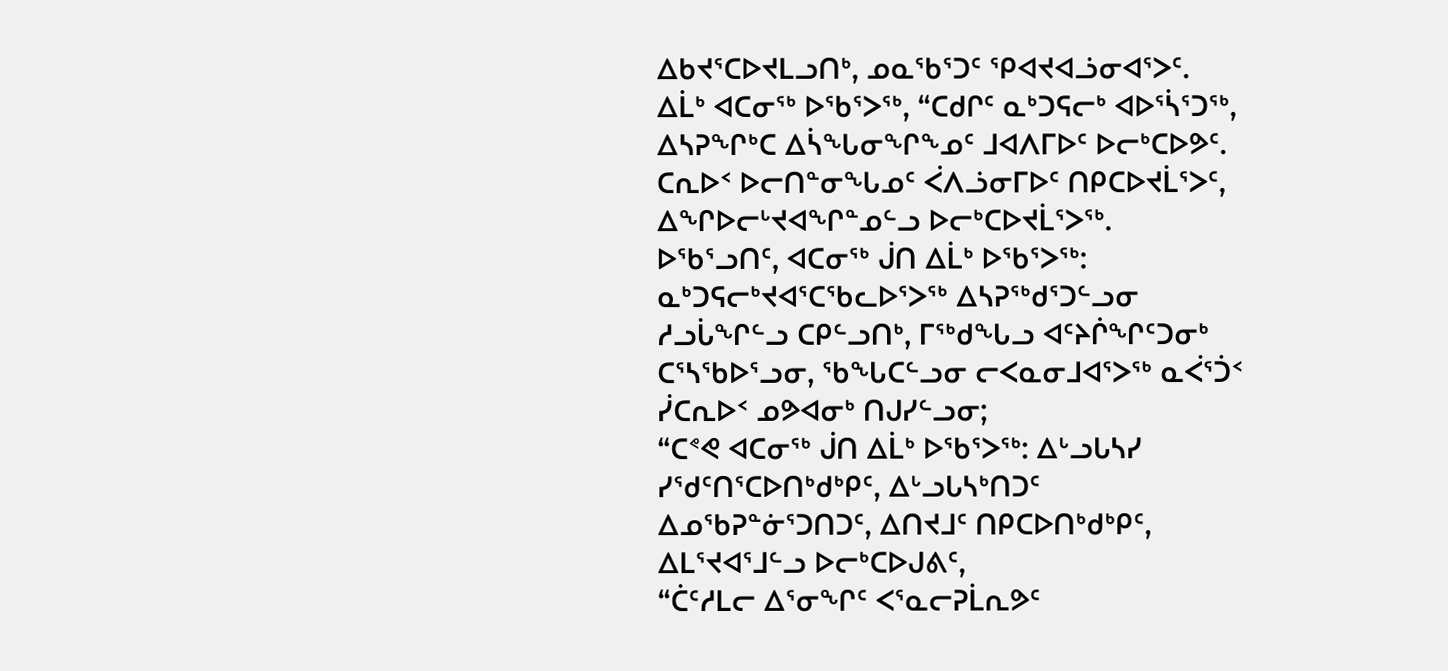ᐃᑲᔪᕐᑕᐅᔪᒪᓗᑎᒃ, ᓄᓇᖃᕐᑐᑦ ᕿᐊᔪᐊᓘᓂᐊᕐᐳᑦ.
ᐃᒫᒃ ᐊᑕᓂᖅ ᐅᖃᕐᐳᖅ, “ᑕᑯᒋᑦ ᓇᒃᑐᕋᓕᒃ ᐊᐅᕐᓵᕐᑐᖅ, ᐃᓴᕈᖏᒃᑕ ᐃᓵᖓᓂᖏᖕᓄᑦ ᒧᐊᐱᒥᐅᑦ ᐅᓕᒃᑕᐅᕗᑦ.
ᑕᕆᐅᑉ ᐅᓕᑎᓐᓂᖓᓄᑦ ᐹᐱᓘᓂᒥᐅᑦ ᑎᑭᑕᐅᔪᒫᕐᐳᑦ, ᐃᖏᐅᓕᒡᔪᐊᖏᓐᓄᓪᓗ ᐅᓕᒃᑕᐅᔪᒫᕐᐳᖅ.
ᐅᖃᕐᓗᑎᑦ, ᐊᑕᓂᖅ ᒎᑎ ᐃᒫᒃ ᐅᖃᕐᐳᖅ: ᓇᒃᑐᕋᓕᒃᔪᐊᕐᑕᖃᓚᐅᕐᐳᖅ ᐃᓴᕈᖅᑯᕐᑐᓪᓗᓂ ᓱᓗᒑᖏᓪᓗ ᑕᑭᓪᓗᑎᒃ, ᒥᖅᑯᖓᓗ ᐊᑦᔨᒌᖏᑦᑐᓂᒃ ᑕᕐᓴᖃᐅᕐᓗᓂ, ᖃᖓᑕᓪᓗᓂ ᓕᐸᓇᓂᒧᐊᕐᐳᖅ ᓇᐹᕐᑑᑉ ᓰᑕᕆᐅᑉ ᓄᕗᐊᓂᒃ ᑎᒍᓯᓪᓗᓂ;
“ᑕᕝᕙ ᐊᑕᓂᖅ ᒎᑎ ᐃᒫᒃ ᐅᖃᕐᐳᖅ: ᐃᒡᓗᒐᓴᓯ ᓯᖁᑦᑎᕐᑕᐅᑎᒃᑯᒃᑭᑦ, ᐃᒡᓗᒐᓴᒃᑎᑐᑦ ᐃᓄᖃᕈᓐᓃᕐᑐᑎᑐᑦ, ᐃᑎᔪᒧᑦ ᑎᑭᑕᐅᑎᒃᑯᒃᑭᑦ, ᐃᒪᕐᔪᐊᕐᒧᓪᓗ ᐅᓕᒃᑕᐅᒍᕕᑦ,
“ᑖᑦᓱᒪᓕ ᐃᕐᓂᖏᑦ ᐸᕐᓇᓕᕈᒫᕆᕗᑦ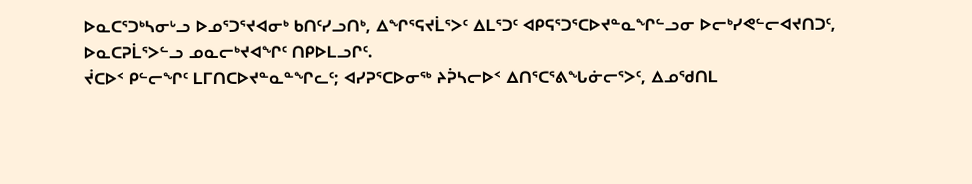ᐅᓇᑕᕐᑐᒃᓴᓂᒡᓗ ᐅᓄᕐᑐᕐᔪᐊᓂᒃ ᑲᑎᑦᓯᓗᑎᒃ, ᐃᖏᕐᕋᔪᒫᕐᐳᑦ ᐃᒪᕐᑐᑦ ᐊᑭᕋᕐᑐᕐᑕᐅᔪᓐᓇᖏᓪᓗᓂ ᐅᓕᒃᓯᕙᓪᓕᐊᔪᑎᑐᑦ, ᐅᓇᑕᕈᒫᕐᐳᓪᓗ ᓄᓇᓕᒃᔪᐊᖏᑦ ᑎᑭᐅᒪᓗᒋᑦ.
ᔫᑕᐅᑉ ᑭᓪᓕᖏᑦ ᒪᒥᑎᑕᐅᔪᓐᓇᓐᖏᓚᑦ; ᐊᓯᕈᕐᑕᐅᓂᖅ ᔨᕉᓴᓕᐅᑉ ᐃᑎᕐᑕᕐᕕᖓᓃᓕᕐᐳᑦ, ᐃᓄᖁᑎᒪ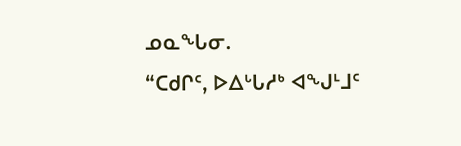ᓄᓇᖓᓂ.
“ᑕᑯᒋᑦ, ᐅᐃᒡᒐᓱᒃ ᐊᖑᒻᒧᑦ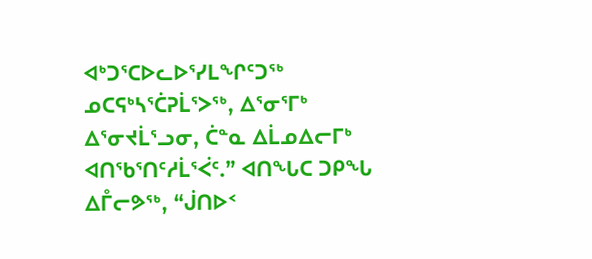ᐊᒃᑐᕐᑕᐅᓚᐅᕐᓯᒪᖏᑦᑐᖅ ᓄᑕᕋᒃᓴᕐᑖᕈᒫᕐᐳᖅ, ᐃᕐᓂᕐᒥᒃ ᐃᕐᓂᔪᒫᕐᓗᓂ, ᑖᓐᓇ ᐃᒫᓄᐃᓕᒥᒃ ᐊᑎᖃᕐᑎᑦᓱᒫᕐᐹᑦ.” ᐊᑎᖓᑕ ᑐᑭᖓ ᐃᒤᓕᕗᖅ, “ᒎᑎᐅᑉ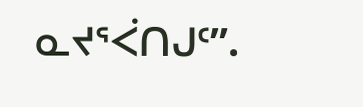ᓇᔪᕐᐹᑎᒍᑦ”.